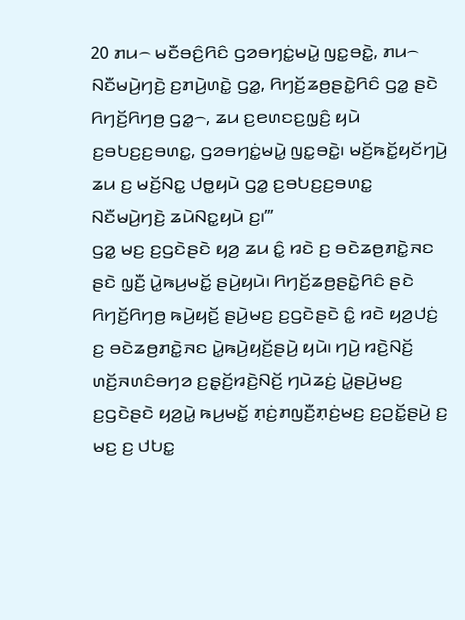20 ꤊꤣ꤮ ꤗꤢꤪꤋꤢꤨ꤬ꤖꤢꤨ ꤞꤤꤋꤚꤢꤦ꤭ꤗꤣꤧ꤭ ꤜꤢ꤭ꤋꤢꤧ꤭, ꤊꤣ꤮ ꤡꤢꤪꤗꤣꤧ꤬ꤚꤢꤧ꤬ ꤢ꤬ꤊꤣꤧ꤬ꤛꤢꤧ꤭ ꤞꤤ꤭, ꤖꤚꤢꤩ꤬ꤘꤥ꤬ꤔꤢꤧ꤭ꤖꤢꤨ ꤞꤤ꤭ ꤔꤢꤧ ꤖꤚꤢꤩ꤬ꤖꤚꤥ꤬ ꤞꤤ꤭꤮, ꤘꤣ ꤢ꤬ꤕꤛꤢꤢ꤬ꤜ꤫ꤢꤨ꤬ ꤟꤣꤧ ꤢ꤬ꤋꤝꤢ꤬ꤢ꤬ꤋꤛꤢ꤭, ꤞꤤꤋꤚꤢꤦ꤭ꤗꤣꤧ꤭ ꤜꤢ꤭ꤋꤢꤧ꤭꤯ ꤗꤢꤩ꤬ꤒꤢꤩ꤭ꤟꤢꤩꤚꤣꤧ꤬ ꤘꤣ ꤢ꤬ ꤗꤢꤩ꤬ꤡꤢ꤭ ꤓꤥ꤭ꤟꤣꤧ ꤞꤤ꤭ ꤢ꤬ꤋꤝꤢ꤬ꤢ꤬ꤋꤛꤢ꤭ ꤡꤢꤪꤗꤣꤧ꤬ꤚꤢꤧ꤬ ꤘꤣꤧꤡꤢ꤭ꤟꤣꤧ ꤢ꤬꤯’”
ꤞꤤ꤭ ꤗꤢ꤬ ꤢ꤬ꤞꤢꤧꤔꤢꤧ ꤟꤤ꤬ ꤘꤣ ꤢꤨ꤭ ꤙꤢꤧ ꤢ꤬ ꤋꤢꤧꤘꤥ꤬ꤊꤢꤧ꤭ꤏꤢ ꤔꤢꤧ ꤜ꤫ꤢꤪ꤬ ꤣꤧ꤭ꤒꤣ꤬ꤗꤢꤩ꤭ ꤔꤣꤧ꤬ꤟꤣꤧ꤯ ꤖꤚꤢꤩ꤬ꤘꤥ꤬ꤔꤢꤧ꤭ꤖꤢꤨ ꤔꤢꤧ ꤖꤚꤢꤩ꤬ꤖꤚꤥ꤬ ꤒꤣꤧ꤬ꤟꤢꤩ꤬ ꤔꤣꤧ꤬ꤗꤢ꤬ ꤢ꤬ꤞꤢꤧꤔꤢꤧ ꤢꤨ꤭ ꤙꤢꤧ ꤟꤤ꤬ꤓꤢꤦ꤬ ꤢ꤬ ꤋꤢꤧꤘꤥ꤬ꤊꤢꤧ꤭ꤏꤢ ꤣꤧ꤭ꤒꤣꤧ꤬ꤟꤢꤩ꤬ꤔꤣꤧ꤬ ꤟꤣꤧ꤯ ꤚꤣꤧ꤬ ꤙꤢꤧ꤬ꤡꤢꤩ꤬ ꤛꤢꤩ꤬ꤏꤛꤢꤨꤋꤚꤤ ꤢ꤬ꤔ꤫ꤢꤩ꤬ꤙꤢꤧ꤬ꤡꤢꤩ꤬ ꤚꤣꤧꤘꤢꤦ꤬ ꤣꤧ꤭ꤔꤣꤧ꤬ꤗꤢ꤬ ꤢ꤬ꤞꤢꤧꤔꤢꤧ ꤟꤤ꤬ꤣꤧ꤭ ꤒꤣ꤬ꤗꤢꤩ꤭ ꤊ꤫ꤢꤦ꤬ꤊꤜꤢꤪ꤬ꤊ꤫ꤢꤦ꤬ꤗꤢ꤬ ꤢ꤬ꤑꤢꤩ꤭ꤔꤣꤧ꤬ ꤢ꤬ ꤗꤢ꤬ ꤢ꤬ ꤓꤝꤢ꤭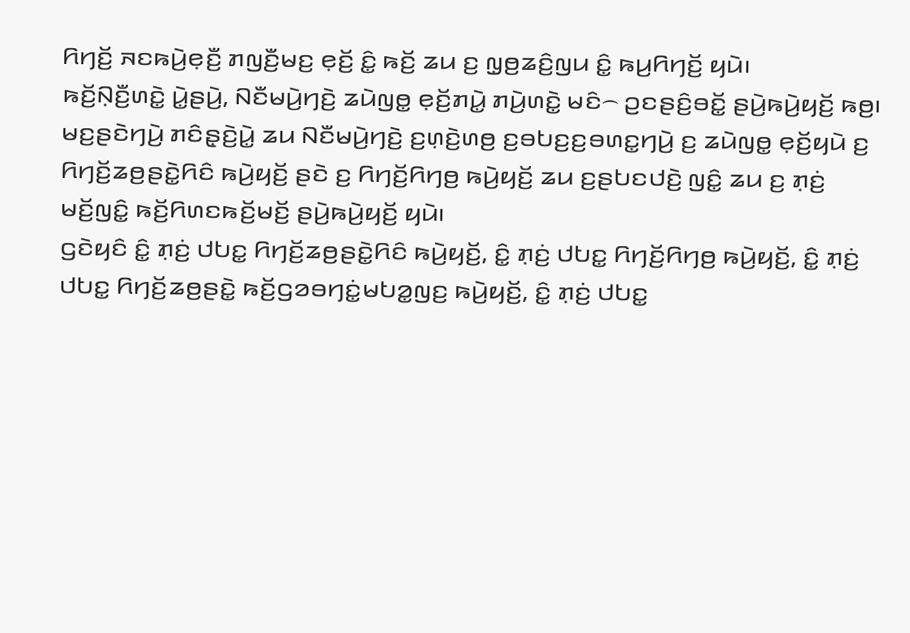ꤖꤚꤢꤩ꤬ ꤏꤢꤒꤣꤧ꤬ꤕ꤫ꤢꤪ꤬ ꤊꤜꤢꤪ꤬ꤗꤢ꤬ ꤕ꤫ꤢꤩ꤬ ꤢꤨ꤭ ꤒꤢꤩ꤬ ꤘꤣ ꤢ꤬ ꤜ꤫ꤥ꤬ꤘꤢꤨ꤬ꤜꤣ ꤢꤨ꤭ ꤒꤣ꤬ꤖꤚꤢꤩ꤬ ꤟꤣꤧ꤯
ꤒꤢꤩ꤬ꤡ꤫ꤢꤪ꤬ꤛꤢꤧ꤭ ꤣꤧ꤭ꤔꤣꤧ꤬, ꤡꤢꤪꤗꤣꤧ꤬ꤚꤢꤧ꤬ ꤘꤣꤧꤜꤥ꤭ ꤕ꤫ꤢꤩ꤬ꤊꤣꤧ꤭ ꤊꤣꤧ꤬ꤛꤢꤧ꤭ ꤗꤢꤨ꤮ ꤑꤢꤔꤢꤨ꤬ꤋꤢꤩ꤭ ꤔꤣꤧ꤬ꤒꤣꤧ꤬ꤟꤢꤩ꤬ ꤒꤥ꤬꤯ ꤗꤢ꤬ꤔꤢꤧꤚꤣꤧ꤬ ꤊꤢꤨꤔ꤫ꤢꤧ꤬ꤣꤧ꤭ ꤘꤣ ꤡꤢꤪꤗꤣꤧ꤬ꤚꤢꤧ꤬ ꤢ꤬ꤛ꤫ꤢꤧ꤬ꤛꤥ꤬ ꤢ꤬ꤋꤝꤢ꤬ꤢ꤬ꤋꤛꤢ꤭ꤚꤣꤧ꤬ ꤢ꤬ ꤘꤣꤧꤜꤥ꤭ ꤕ꤫ꤢꤩ꤬ꤟꤣꤧ ꤢ꤬ ꤖꤚꤢꤩ꤬ꤘꤥ꤬ꤔꤢꤧ꤭ꤖꤢꤨ ꤒꤣꤧ꤬ꤟꤢꤩ꤬ ꤔꤢꤧ ꤢ꤬ ꤖꤚꤢꤩ꤬ꤖꤚꤥ꤬ ꤒꤣꤧ꤬ꤟꤢꤩ꤬ ꤘꤣ ꤢ꤬ꤔꤝꤢꤓꤢꤧ꤬ ꤜꤢꤨ꤭ ꤘꤣ ꤢ꤬ ꤊ꤫ꤢꤦ꤬ ꤗꤢꤩ꤬ꤜꤢꤨ꤭ ꤒꤢꤩ꤬ꤖꤛꤢꤒꤢꤩ꤬ꤗꤢꤩ꤬ ꤔꤣꤧ꤬ꤒꤣꤧ꤬ꤟꤢꤩ꤬ ꤟꤣꤧ꤯
ꤞꤢꤧꤟꤢꤨ ꤢꤨ꤭ ꤊ꤫ꤢꤦ꤬ ꤓꤝꤢ꤭ ꤖꤚꤢꤩ꤬ꤘꤥ꤬ꤔꤢꤧ꤭ꤖꤢꤨ ꤒꤣꤧ꤬ꤟꤢꤩ꤬, ꤢꤨ꤭ ꤊ꤫ꤢꤦ꤬ ꤓꤝꤢ꤭ ꤖꤚꤢꤩ꤬ꤖꤚꤥ꤬ ꤒꤣꤧ꤬ꤟꤢꤩ꤬, ꤢꤨ꤭ ꤊ꤫ꤢꤦ꤬ ꤓꤝꤢ꤭ ꤖꤚꤢꤩ꤬ꤘꤥ꤬ꤔꤢꤧ꤭ ꤒꤢꤩ꤬ꤞꤤꤋꤚꤢꤦ꤭ꤗꤝꤤ꤭ꤜꤢ꤬ ꤒꤣꤧ꤬ꤟꤢꤩ꤬, ꤢꤨ꤭ ꤊ꤫ꤢꤦ꤬ ꤓꤝꤢ꤭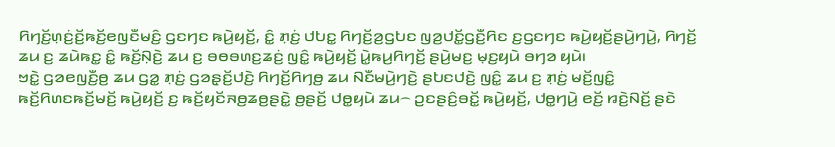ꤖꤚꤢꤩ꤬ꤛ꤫ꤢꤦ꤬ꤢꤩ꤬ꤒꤢꤩ꤬ꤕꤜꤢꤪꤗꤢꤨ꤬ ꤞꤢꤚꤢ ꤒꤣꤧ꤬ꤟꤢꤩ꤬, ꤢꤨ꤭ ꤊ꤫ꤢꤦ꤬ ꤓꤝꤢ꤭ ꤖꤚꤢꤩ꤬ꤤ꤬ꤞꤝꤢ ꤜꤤ꤬ꤓꤢꤩ꤭ꤞꤢꤪ꤬ꤖꤢ ꤢ꤬ꤞꤢꤚꤢ ꤒꤣꤧ꤬ꤟꤢꤩ꤬ꤔꤣꤧ꤬ꤚꤣꤧ꤬, ꤖꤚꤢꤩ꤬ ꤘꤣ ꤢ꤬ ꤘꤣꤧꤒꤢ꤭ ꤢꤨ꤭ ꤒꤢꤩ꤬ꤡ꤫ꤢꤧ꤬ ꤘꤣ ꤢ꤬ ꤋꤥꤋꤛꤢ꤬ꤘꤢꤦ꤬ ꤜꤢꤨ꤭ ꤒꤣꤧ꤬ꤟꤢꤩ꤬ ꤣꤧ꤭ꤒꤣ꤬ꤖꤚꤢꤩ꤬ ꤔꤣꤧ꤬ꤗꤢ꤬ ꤗ꤫ꤢ꤬ꤟꤣꤧ ꤋꤚꤤ ꤟꤣꤧ꤯
ꤠꤢꤧ꤭ ꤞꤤꤕꤜꤢꤪ꤬ꤥ꤬ ꤘꤣ ꤞꤤ꤭ ꤊ꤫ꤢꤦ꤬ ꤞꤤꤔ꤫ꤢꤩ꤬ꤓꤢꤧ꤬ ꤖꤚꤢꤩ꤬ꤖꤚꤥ꤬ ꤘꤣ ꤡꤢꤪꤗꤣꤧ꤬ꤚꤢꤧ꤬ ꤔꤝꤢꤓꤢꤧ꤬ ꤜꤢꤨ꤭ ꤘꤣ ꤢ꤬ ꤊ꤫ꤢꤦ꤬ ꤗꤢꤩ꤬ꤜꤢꤨ꤭ ꤒꤢꤩ꤬ꤖꤛꤢꤒꤢꤩ꤬ꤗꤢꤩ꤬ ꤒꤣꤧ꤬ꤟꤢꤩ꤬ ꤢ꤬ ꤒꤢꤩ꤬ꤟꤢꤩꤏꤥ꤬ꤘꤥ꤬ꤔꤢꤧ꤭ ꤥ꤬ꤔꤢꤩ꤬ ꤓꤥ꤭ꤟꤣꤧ ꤘꤣ꤮ ꤑꤢꤔꤢꤨ꤬ꤋꤢꤩ꤭ ꤒꤣꤧ꤬ꤟꤢꤩ꤬, ꤓꤥ꤭ꤚꤣꤧ꤬ ꤕꤢꤩ꤬ ꤙꤢꤧ꤬ꤡꤢꤩ꤬ ꤔꤢꤧ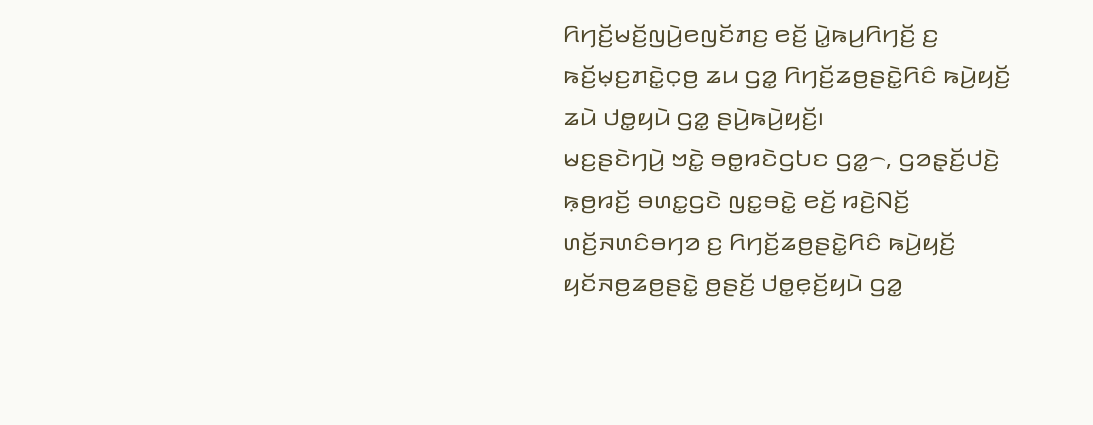ꤖꤚꤢꤩ꤬ꤗꤢꤩ꤬ꤜꤣꤧ꤬ꤕꤜꤢꤩꤊꤢ꤬ ꤕꤢꤩ꤬ ꤣꤧ꤭ꤒꤣ꤬ꤖꤚꤢꤩ꤬ ꤢ꤬ ꤒꤢꤩ꤬ꤗ꤫ꤢ꤬ꤊꤢꤧ꤭ꤍ꤫ꤥ꤬ ꤘꤣ ꤞꤤ꤭ ꤖꤚꤢꤩ꤬ꤘꤥ꤬ꤔꤢꤧ꤭ꤖꤢꤨ ꤒꤣꤧ꤬ꤟꤢꤩ꤬ ꤘꤣꤧ ꤓꤥ꤭ꤟꤣꤧ ꤞꤤ꤭ ꤔꤣꤧ꤬ꤒꤣꤧ꤬ꤟꤢꤩ꤬꤯
ꤗꤢ꤬ꤔꤢꤧꤚꤣꤧ꤬ ꤠꤢꤧ꤭ ꤋꤥ꤭ꤙꤢꤧꤞꤝꤢ ꤞꤤ꤭꤮, ꤞꤤꤔ꤫ꤢꤩ꤬ꤓꤢꤧ꤬ ꤒ꤫ꤥ꤬ꤙꤢꤩ꤬ ꤋꤛꤢ꤭ꤞꤢꤧ ꤜꤢ꤭ꤋꤢꤧ꤭ ꤕꤢꤩ꤬ ꤙꤢꤧ꤬ꤡꤢꤩ꤬ ꤛꤢꤩ꤬ꤏꤛꤢꤨꤋꤚꤤ ꤢ꤬ ꤖꤚꤢꤩ꤬ꤘꤥ꤬ꤔꤢꤧ꤭ꤖꤢꤨ ꤒꤣꤧ꤬ꤟꤢꤩ꤬ ꤟꤢꤩꤏꤥ꤬ꤘꤥ꤬ꤔꤢꤧ꤭ ꤥ꤬ꤔꤢꤩ꤬ ꤓꤥ꤭ꤕ꤫ꤢꤩ꤬ꤟꤣꤧ ꤞꤤ꤭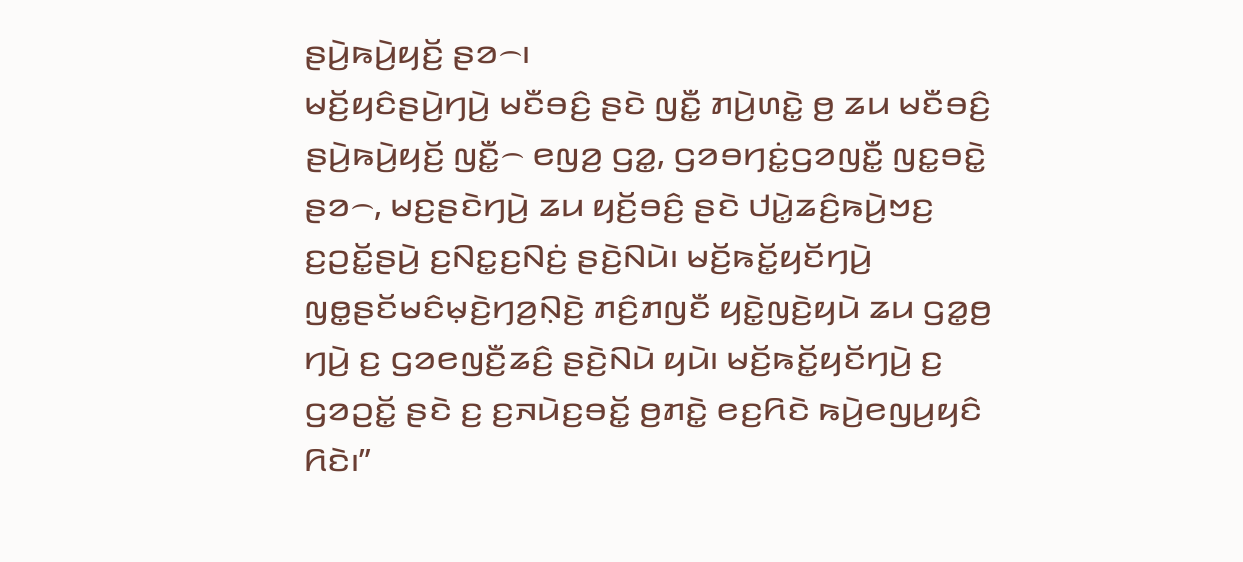ꤔꤣꤧ꤬ꤒꤣꤧ꤬ꤟꤢꤩ꤬ ꤔꤤ꤮꤯
ꤗꤢꤩ꤬ꤟꤢꤨꤔꤣꤧ꤬ꤚꤣꤧ꤬ ꤗꤢꤪꤋꤢꤨ꤬ ꤔꤢꤧ ꤜꤢꤪ꤭ ꤊꤣꤧ꤬ꤛꤢꤧ꤭ ꤥ꤬ ꤘꤣ ꤗꤢꤪꤋꤢꤨ꤬ ꤔꤣꤧ꤬ꤒꤣꤧ꤬ꤟꤢꤩ꤬ ꤜꤢꤪ꤭꤮ ꤕꤜꤤ꤬ ꤞꤤ꤭, ꤞꤤꤋꤚꤢꤦ꤭ꤞꤤꤜꤢꤪ꤭ ꤜꤢ꤭ꤋꤢꤧ꤭ ꤔꤤ꤮, ꤗꤢ꤬ꤔꤢꤧꤚꤣꤧ꤬ ꤘꤣ ꤟꤢꤩ꤬ꤋꤢꤨ꤬ ꤔꤢꤧ ꤓꤣꤧ꤭ꤘꤢꤨ꤬ꤒꤣꤧ꤬ꤠꤢ꤬ ꤢ꤬ꤑꤢꤩ꤭ꤔꤣꤧ꤬ ꤢ꤬ꤡꤢ꤭ꤢ꤬ꤡꤢꤦ꤬ ꤔꤢꤧ꤬ꤡꤣꤧ꤯ ꤗꤢꤩ꤬ꤒꤢꤩ꤭ꤟꤢꤩꤚꤣꤧ꤬ ꤜꤥ꤭ꤔꤢꤩꤗꤢꤨꤗ꤫ꤢꤧ꤬ꤚꤤ꤬ꤡ꤫ꤢꤧ꤬ ꤊꤢꤨ꤬ꤊꤜꤢꤪ ꤟꤢꤧ꤭ꤜꤢꤧ꤬ꤟꤣꤧ ꤘꤣ ꤞꤤ꤭ꤥ꤬ ꤚꤣꤧ꤬ ꤢ꤬ ꤞꤤꤕꤜꤢꤪ꤬ꤘꤢꤨ꤬ ꤔꤢꤧ꤬ꤡꤣꤧ ꤟꤣꤧ꤯ ꤗꤢꤩ꤬ꤒꤢꤩ꤭ꤟꤢꤩꤚꤣꤧ꤬ ꤢ꤬ ꤞꤤꤑꤢꤩ꤭ ꤔꤢꤧ ꤢ꤬ ꤢ꤬ꤏꤣꤧꤢ꤬ꤋꤢꤩ꤭ ꤥ꤬ꤊꤢꤧ꤭ ꤕꤢ꤬ꤖꤢꤧ ꤒꤣꤧ꤬ꤕꤜꤣ꤬ꤟꤢꤨ ꤖꤢꤧ꤯”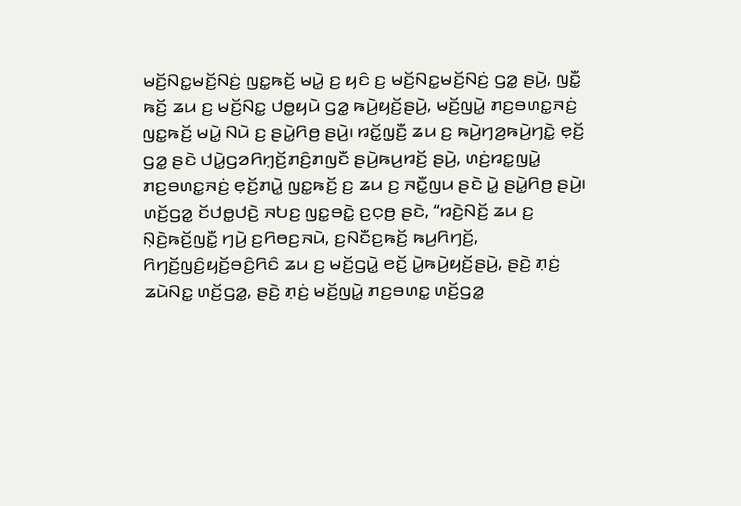ꤗꤢꤩ꤬ꤡꤢ꤭ꤗꤢꤩ꤬ꤡꤢꤦ꤬ ꤜꤢ꤭ꤒꤢꤩ꤬ ꤗꤣꤧ꤭ ꤢ꤬ ꤟꤢꤨ ꤢ꤬ ꤗꤢꤩ꤬ꤡꤢ꤭ꤗꤢꤩ꤬ꤡꤢꤦ꤬ ꤞꤤ꤭ ꤔꤣꤧ꤬, ꤜꤢꤪ꤭ ꤒꤢꤩ꤬ ꤘꤣ ꤢ꤬ ꤗꤢꤩ꤬ꤡꤢ꤭ ꤓꤥ꤭ꤟꤣꤧ ꤞꤤ꤭ ꤒꤣꤧ꤬ꤟꤢꤩ꤬ꤔꤣꤧ꤬, ꤗꤢꤩ꤬ꤜꤣꤧ꤭ ꤊꤢ꤬ꤋꤛꤢ꤭ꤏꤢꤦ꤬ ꤜꤢ꤭ꤒꤢꤩ꤬ ꤗꤣꤧ꤭ ꤡꤣꤧ ꤢ꤬ ꤔꤣꤧ꤭ꤖꤥ꤬ ꤔꤣꤧ꤬꤯ ꤙꤢꤩ꤭ꤜ꤫ꤢꤪ꤬ ꤘꤣ ꤢ꤬ ꤒꤣꤧ꤬ꤚꤤ꤬ꤒꤣꤧ꤬ꤚꤢꤧ꤭ ꤕ꤫ꤢꤩ꤬ ꤞꤤ꤭ ꤔꤢꤧ ꤓꤣꤧ꤭ꤞꤤꤖꤚ꤫ꤢꤩ꤬ꤊꤢꤨ꤬ꤊꤜꤢꤪ ꤔꤣꤧ꤬ꤒꤣ꤬ꤙꤢꤩ꤬ ꤔꤣꤧ꤬, ꤛꤢꤦ꤬ꤙꤢ꤭ꤜꤣꤧ꤭ ꤊꤢ꤬ꤋꤛꤢ꤭ꤏꤢꤦ꤬ ꤕ꤫ꤢꤩ꤬ꤊꤣꤧ꤭ ꤜꤢ꤭ꤒꤢꤩ꤬ ꤢ꤬ ꤘꤣ ꤢ꤬ ꤏꤢꤪ꤭ꤜꤣ ꤔꤢꤧ ꤣꤧ꤭ ꤔꤣꤧ꤭ꤖꤥ꤬ ꤔꤣꤧ꤬꤯
ꤛꤢꤩ꤬ꤞꤤ꤭ ꤢꤩꤓꤥ꤭ꤓꤢꤧ꤬ ꤏꤝꤢ꤬ ꤜꤢ꤭ꤋꤢꤧ꤭ ꤢ꤬ꤍ꤫ꤥ꤬ ꤔꤢꤧ, “ꤙꤢꤧ꤬ꤡꤢꤩ꤬ ꤘꤣ ꤢ꤬ ꤡ꤫ꤢꤧ꤬ꤒꤢꤩ꤬ꤜꤢꤪ꤭ ꤚꤣꤧ꤬ ꤢ꤬ꤖꤥꤢ꤬ꤏꤣꤧ, ꤢ꤬ꤡꤢꤪꤢ꤬ꤒꤢꤩ꤬ ꤒꤣ꤬ꤖꤚꤢꤩ꤬, ꤖꤚꤢꤩ꤬ꤜꤢꤨ꤬ꤟꤢꤩ꤬ꤋꤢꤨ꤬ꤖꤢꤨ ꤘꤣ ꤢ꤬ ꤗꤢꤩ꤬ꤞꤣꤧ꤭ ꤕꤢꤩ꤬ ꤣꤧ꤭ꤒꤣꤧ꤬ꤟꤢꤩ꤬ꤔꤣꤧ꤬, ꤔꤢꤧ꤬ ꤊ꤫ꤢꤦ꤬ ꤘꤣꤧꤡꤢ꤭ ꤛꤢꤩ꤬ꤞꤤ꤭, ꤔꤢꤧ꤬ ꤊ꤫ꤢꤦ꤬ ꤗꤢꤩ꤬ꤜꤣꤧ꤭ ꤊꤢ꤬ꤋꤛꤢ꤭ ꤛꤢꤩ꤬ꤞꤤ꤭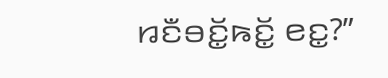ꤙꤢꤪꤋꤢꤩ꤭ꤒꤢꤩ꤭ ꤕꤢ꤭?”